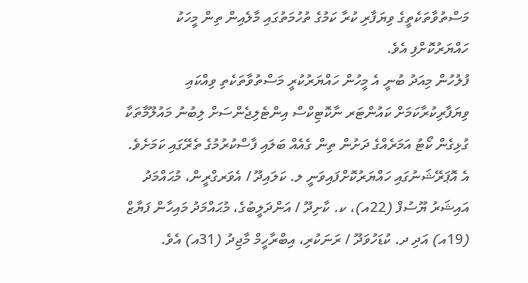މަސްތުވާތަކެތީގެ ވިޔަފާރި ކުރާ ކަމުގެ ތުހުމަތުގައި މާލެއިން ތިން މީހަކު ހައްޔަރުކޮށްފި އެވެ.
ފުލުހުން މިއަދު ބުނީ އެ މީހުން ހައްޔަރުކުރީ މަސްތުވާތަކެތި ވިއްކައި ވިޔަފާރިކުރާކަމަށް ކައުންޓަރ ނާކޮޓިކްސް އިންޓެލިޖެންސަށް ލިބުނު މައުލޫމާތަކާ ގުޅިގެން ކޯޓު އަމަރެއްގެ ދަށުން ތިން ގެއެއް ބަލައި ފާސްކުރުމުގެ ތެރޭގައި ކަމަށެވެ.
އެ އޮޕަރޭޝަނުގައި ހައްޔަރުކޮށްފައިވަނީ ލ. ކަލައިދޫ / އެވަރގްރީން، މުޙައްމަދު އައިޝަރު ޔޫސުފް (22އ)، ކ. ކާށިދޫ / އަންދަލީބުގެ، މުޙައްމަދު މައިހާން ފަޔާޒް (19އ) އަދި ދ. ކުޑަހުވަދޫ / ރަނަކުރި، އިބްރާހީމް މާޖިދު (31އ) އެވެ.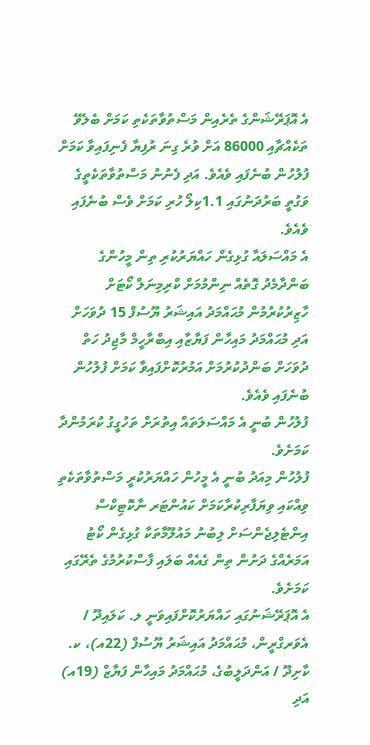އެ އޮޕަރޭޝަންގެ ތެރެއިން މަސްތުވާތަކެތި ކަމަށް ބެލެވޭ ތަކެއްޗާއި 86000 އަށް ވުރެ ގިނަ ރުފިޔާ ފެނިފައިވާ ކަމަށް ފުލުހުން ބުނެފައި ވެއެވެ. އަދި ފެނުނު މަސްތުވާތަކެތީގެ ވަގުތީ ބަރުދަނުގައި 1.1ކިލޯ ހުރި ކަމަށް ވެސް ބުނެފައި ވެއެވެ.
އެ މައްސަލައާ ގުޅިގެން ހައްޔަރުކުރި ތިން މީހުންގެ ބަންދާމެދު ގޮތެއް ނިންމުމަށް ކްރިމިނަލް ކޯޓަށް ހާޒިރުކުރުމުން މުޙައްމަދު އައިޝަރު ޔޫސުފް 15 ދުވަހަށް އަދި މުޙައްމަދު މައިހާން ފަޔާޒާއި އިބްރާހީމް މާޖިދު ހަތް ދުވަހަށް ބަންދުކުރުމަށް އަމުރުކޮށްފައިވާ ކަމަށް ފުލުހުން ބުނެފައި ވެއެވެ.
ފުލުހުން ބުނީ އެ މައްސަލަތައް އިތުރަށް ތަހުގީގު ކުރަމުންދާ ކަމަށެވެ.
ފުލުހުން މިއަދު ބުނީ އެ މީހުން ހައްޔަރުކުރީ މަސްތުވާތަކެތި ވިއްކައި ވިޔަފާރިކުރާކަމަށް ކައުންޓަރ ނާކޮޓިކްސް އިންޓެލިޖެންސަށް ލިބުނު މައުލޫމާތަކާ ގުޅިގެން ކޯޓު އަމަރެއްގެ ދަށުން ތިން ގެއެއް ބަލައި ފާސްކުރުމުގެ ތެރޭގައި ކަމަށެވެ.
އެ އޮޕަރޭޝަނުގައި ހައްޔަރުކޮށްފައިވަނީ ލ. ކަލައިދޫ / އެވަރގްރީން، މުޙައްމަދު އައިޝަރު ޔޫސުފް (22އ)، ކ. ކާށިދޫ / އަންދަލީބުގެ، މުޙައްމަދު މައިހާން ފަޔާޒް (19އ) އަދި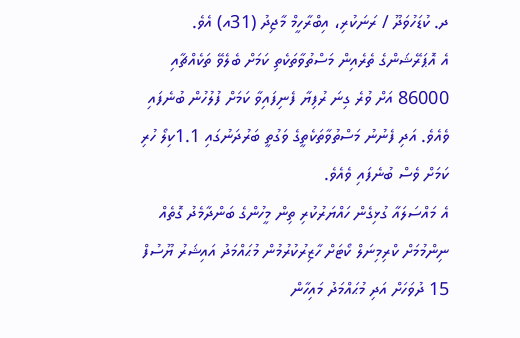ދ. ކުޑަހުވަދޫ / ރަނަކުރި، އިބްރާހީމް މާޖިދު (31އ) އެވެ.
އެ އޮޕަރޭޝަންގެ ތެރެއިން މަސްތުވާތަކެތި ކަމަށް ބެލެވޭ ތަކެއްޗާއި 86000 އަށް ވުރެ ގިނަ ރުފިޔާ ފެނިފައިވާ ކަމަށް ފުލުހުން ބުނެފައި ވެއެވެ. އަދި ފެނުނު މަސްތުވާތަކެތީގެ ވަގުތީ ބަރުދަނުގައި 1.1ކިލޯ ހުރި ކަމަށް ވެސް ބުނެފައި ވެއެވެ.
އެ މައްސަލައާ ގުޅިގެން ހައްޔަރުކުރި ތިން މީހުންގެ ބަންދާމެދު ގޮތެއް ނިންމުމަށް ކްރިމިނަލް ކޯޓަށް ހާޒިރުކުރުމުން މުޙައްމަދު އައިޝަރު ޔޫސުފް 15 ދުވަހަށް އަދި މުޙައްމަދު މައިހާން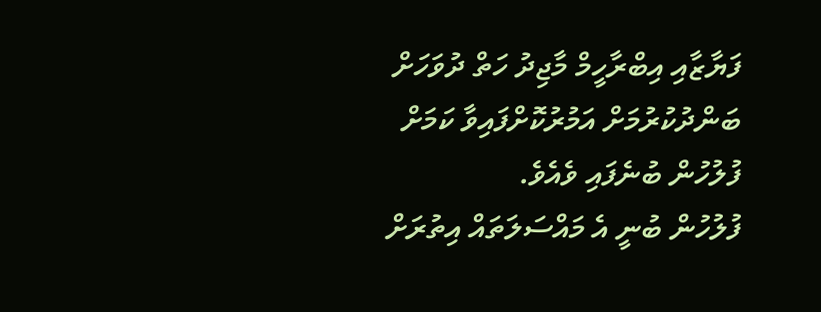ފަޔާޒާއި އިބްރާހީމް މާޖިދު ހަތް ދުވަހަށް ބަންދުކުރުމަށް އަމުރުކޮށްފައިވާ ކަމަށް ފުލުހުން ބުނެފައި ވެއެވެ.
ފުލުހުން ބުނީ އެ މައްސަލަތައް އިތުރަށް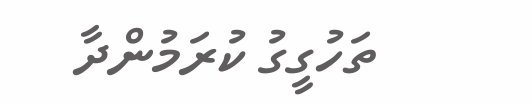ތަހުގީގު ކުރަމުންދާ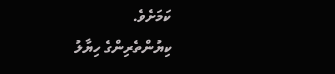ކަމަށެވެ.
ކިޔުންތެރިންގެ ހިޔާލު